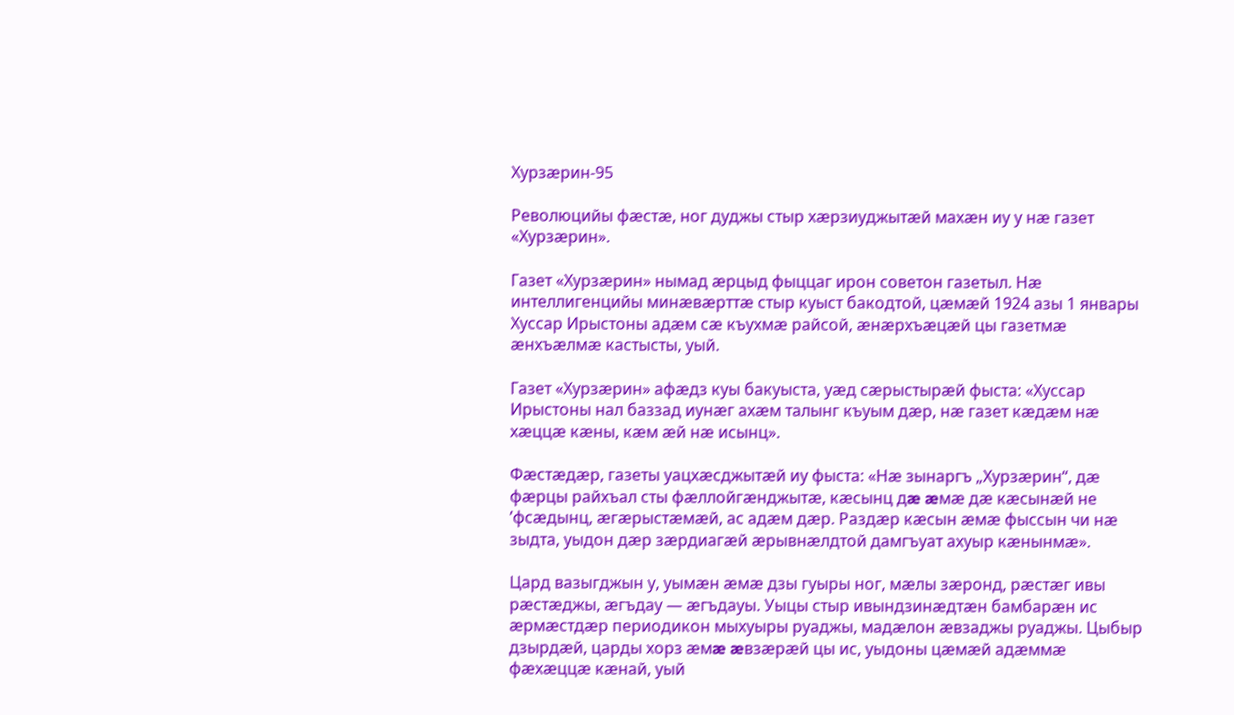Хурзæрин-95

Революцийы фæстæ, ног дуджы стыр хæрзиуджытæй махæн иу у нæ газет «Хурзæрин».

Газет «Хурзæрин» нымад æрцыд фыццаг ирон советон газетыл. Нæ интеллигенцийы минæвæрттæ стыр куыст бакодтой, цæмæй 1924 азы 1 январы Хуссар Ирыстоны адæм сæ къухмæ райсой, æнæрхъæцæй цы газетмæ æнхъæлмæ кастысты, уый.

Газет «Хурзæрин» афæдз куы бакуыста, уæд сæрыстырæй фыста: «Хуссар Ирыстоны нал баззад иунæг ахæм талынг къуым дæр, нæ газет кæдæм нæ хæццæ кæны, кæм æй нæ исынц».

Фæстæдæр, газеты уацхæсджытæй иу фыста: «Нæ зынаргъ „Хурзæрин“, дæ фæрцы райхъал сты фæллойгæнджытæ, кæсынц дæ æмæ дæ кæсынæй не ’фсæдынц, æгæрыстæмæй, ас адæм дæр. Раздæр кæсын æмæ фыссын чи нæ зыдта, уыдон дæр зæрдиагæй æрывнæлдтой дамгъуат ахуыр кæнынмæ».

Цард вазыгджын у, уымæн æмæ дзы гуыры ног, мæлы зæронд, рæстæг ивы рæстæджы, æгъдау — æгъдауы. Уыцы стыр ивындзинæдтæн бамбарæн ис æрмæстдæр периодикон мыхуыры руаджы, мадæлон æвзаджы руаджы. Цыбыр дзырдæй, царды хорз æмæ æвзæрæй цы ис, уыдоны цæмæй адæммæ фæхæццæ кæнай, уый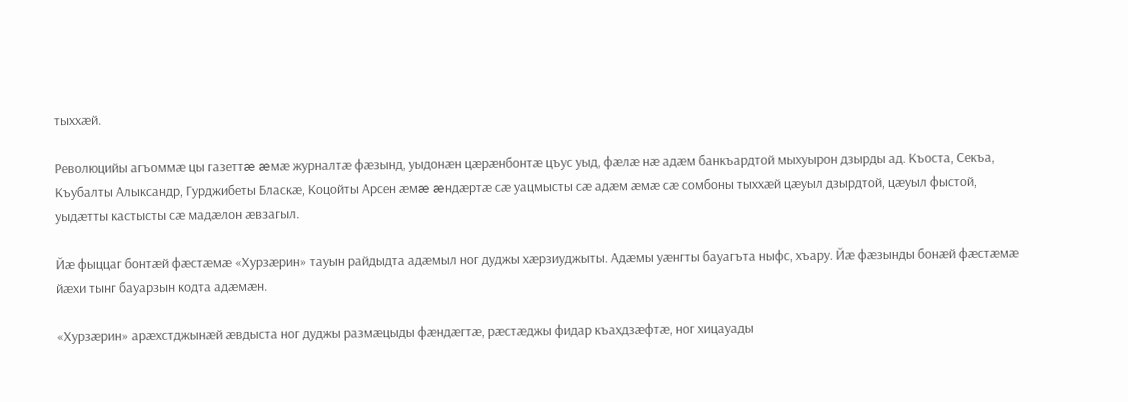тыххæй.

Революцийы агъоммæ цы газеттæ æмæ журналтæ фæзынд, уыдонæн цæрæнбонтæ цъус уыд, фæлæ нæ адæм банкъардтой мыхуырон дзырды ад. Къоста, Секъа, Къубалты Алыксандр, Гурджибеты Бласкæ, Коцойты Арсен æмæ æндæртæ сæ уацмысты сæ адæм æмæ сæ сомбоны тыххæй цæуыл дзырдтой, цæуыл фыстой, уыдæтты кастысты сæ мадæлон æвзагыл.

Йæ фыццаг бонтæй фæстæмæ «Хурзæрин» тауын райдыдта адæмыл ног дуджы хæрзиуджыты. Адæмы уæнгты бауагъта ныфс, хъару. Йæ фæзынды бонæй фæстæмæ йæхи тынг бауарзын кодта адæмæн.

«Хурзæрин» арæхстджынæй æвдыста ног дуджы размæцыды фæндæгтæ, рæстæджы фидар къахдзæфтæ, ног хицауады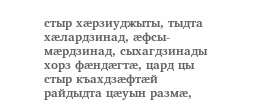стыр хæрзиуджыты, тыдта хæлардзинад, æфсы-мæрдзинад, сыхагдзинады хорз фæндæгтæ, цард цы стыр къахдзæфтæй райдыдта цæуын размæ,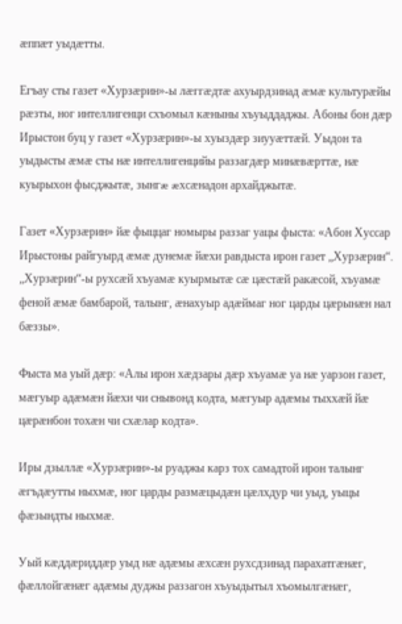æппæт уыдæтты.

Егъау сты газет «Хурзæрин»-ы лæггæдтæ ахуырдзинад æмæ культурæйы рæзты, ног интеллигенци схъомыл кæныны хъуыддаджы. Абоны бон дæр Ирыстон буц у газет «Хурзæрин»-ы хуыздæр зиууæттæй. Уыдон та уыдысты æмæ сты нæ интеллигенцийы раззагдæр минæвæрттæ, нæ куырыхон фысджытæ, зынгæ æхсæнадон архайджытæ.

Газет «Хурзæрин» йæ фыццаг номыры раззаг уацы фыста: «Абон Хуссар Ирыстоны райгуырд æмæ дунемæ йæхи равдыста ирон газет „Хурзæрин“. „Хурзæрин“-ы рухсæй хъуамæ куырмытæ сæ цæстæй ракæсой, хъуамæ феной æмæ бамбарой, талынг, æнахуыр адæймаг ног царды цæрынæн нал бæззы».

Фыста ма уый дæр: «Алы ирон хæдзары дæр хъуамæ уа нæ уарзон газет, мæгуыр адæмæн йæхи чи снывонд кодта, мæгуыр адæмы тыххæй йæ цæрæнбон тохæн чи схæлар кодта».

Иры дзыллæ «Хурзæрин»-ы руаджы карз тох самадтой ирон талынг æгъдæутты ныхмæ, ног царды размæцыдæн цæлхдур чи уыд, уыцы фæзындты ныхмæ.

Уый кæддæриддæр уыд нæ адæмы æхсæн рухсдзинад парахатгæнæг, фæллойгæнæг адæмы дуджы раззагон хъуыдытыл хъомылгæнæг,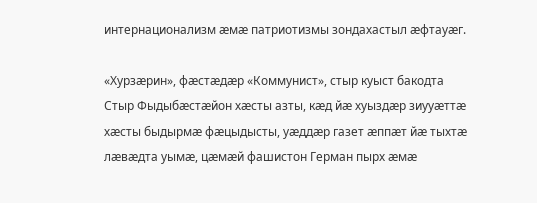интернационализм æмæ патриотизмы зондахастыл æфтауæг.

«Хурзæрин», фæстæдæр «Коммунист», стыр куыст бакодта Стыр Фыдыбæстæйон хæсты азты, кæд йæ хуыздæр зиууæттæ хæсты быдырмæ фæцыдысты, уæддæр газет æппæт йæ тыхтæ лæвæдта уымæ, цæмæй фашистон Герман пырх æмæ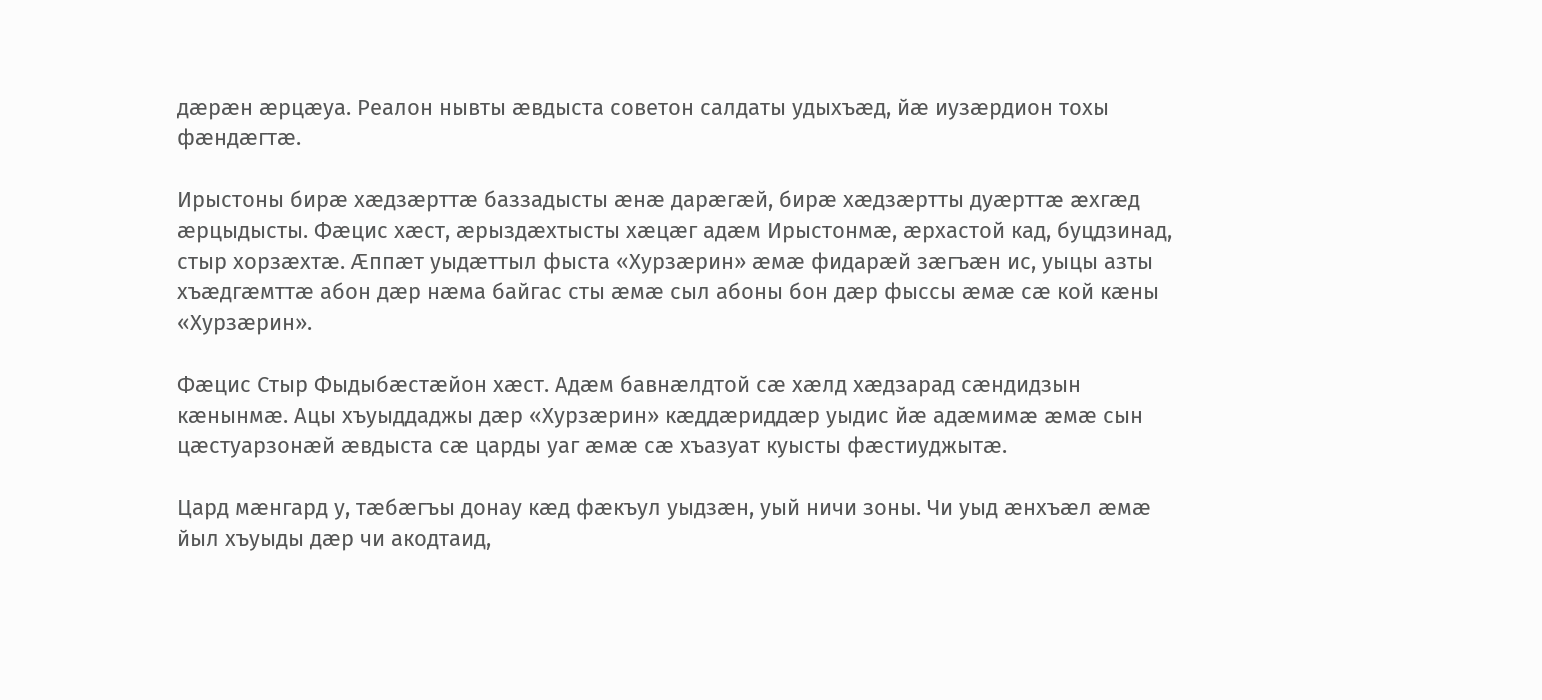дæрæн æрцæуа. Реалон нывты æвдыста советон салдаты удыхъæд, йæ иузæрдион тохы фæндæгтæ.

Ирыстоны бирæ хæдзæрттæ баззадысты æнæ дарæгæй, бирæ хæдзæртты дуæрттæ æхгæд æрцыдысты. Фæцис хæст, æрыздæхтысты хæцæг адæм Ирыстонмæ, æрхастой кад, буцдзинад, стыр хорзæхтæ. Æппæт уыдæттыл фыста «Хурзæрин» æмæ фидарæй зæгъæн ис, уыцы азты хъæдгæмттæ абон дæр нæма байгас сты æмæ сыл абоны бон дæр фыссы æмæ сæ кой кæны «Хурзæрин».

Фæцис Стыр Фыдыбæстæйон хæст. Адæм бавнæлдтой сæ хæлд хæдзарад сæндидзын кæнынмæ. Ацы хъуыддаджы дæр «Хурзæрин» кæддæриддæр уыдис йæ адæмимæ æмæ сын цæстуарзонæй æвдыста сæ царды уаг æмæ сæ хъазуат куысты фæстиуджытæ.

Цард мæнгард у, тæбæгъы донау кæд фæкъул уыдзæн, уый ничи зоны. Чи уыд æнхъæл æмæ йыл хъуыды дæр чи акодтаид,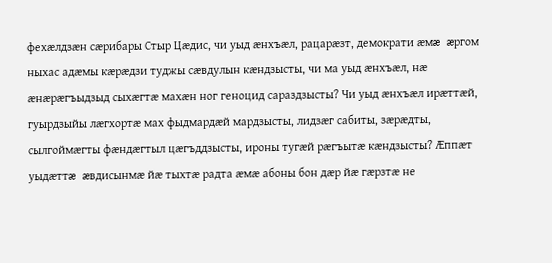фехæлдзæн сæрибары Стыр Цæдис, чи уыд æнхъæл, рацарæзт, демократи æмæ æргом ныхас адæмы кæрæдзи туджы сæвдулын кæндзысты, чи ма уыд æнхъæл, нæ æнæрæгъыдзыд сыхæгтæ махæн ног геноцид сараздзысты? Чи уыд æнхъæл ирæттæй, гуырдзыйы лæгхортæ мах фыдмардæй мардзысты, лидзæг сабиты, зæрæдты, сылгоймæгты фæндæгтыл цæгъддзысты, ироны тугæй рæгъытæ кæндзысты? Æппæт уыдæттæ æвдисынмæ йæ тыхтæ радта æмæ абоны бон дæр йæ гæрзтæ не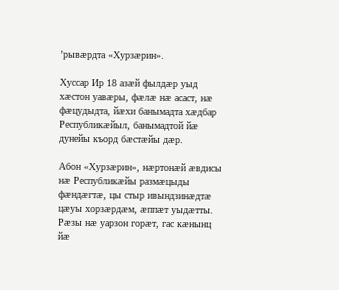’рывæрдта «Хурзæрин».

Хуссар Ир 18 азæй фылдæр уыд хæстон уавæры, фæлæ нæ асаст, нæ фæцудыдта, йæхи банымадта хæдбар Республикæйыл, банымадтой йæ дунейы къорд бæстæйы дæр.

Абон «Хурзæрин», нæртонæй æвдисы нæ Республикæйы размæцыды фæндæгтæ, цы стыр ивындзинæдтæ цæуы хорзæрдæм, æппæт уыдæтты. Рæзы нæ уарзон горæт, гас кæнынц йæ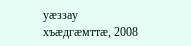уæззау хъæдгæмттæ, 2008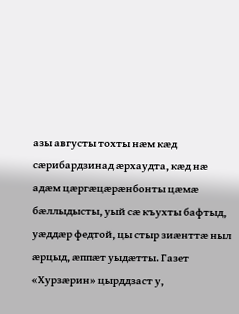азы августы тохты нæм кæд сæрибардзинад æрхаудта, кæд нæ адæм цæргæцæрæнбонты цæмæ бæллыдысты, уый сæ къухты бафтыд, уæддæр федтой, цы стыр зиæнттæ ныл æрцыд, æппæт уыдæтты. Газет «Хурзæрин» цырддзаст у,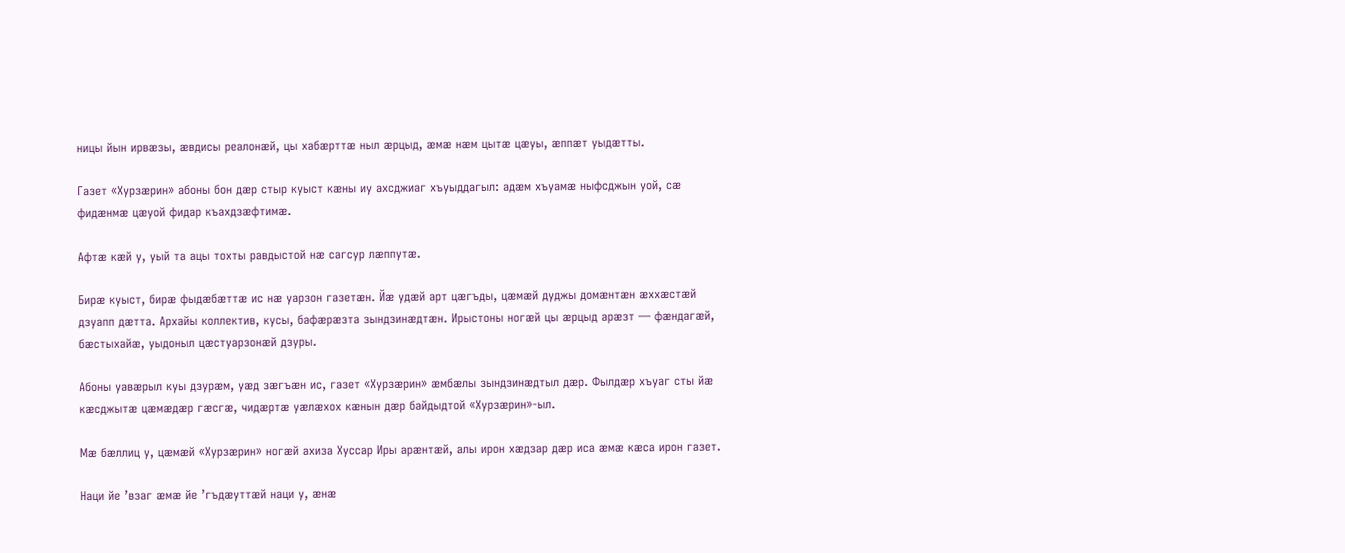ницы йын ирвæзы, æвдисы реалонæй, цы хабæрттæ ныл æрцыд, æмæ нæм цытæ цæуы, æппæт уыдæтты.

Газет «Хурзæрин» абоны бон дæр стыр куыст кæны иу ахсджиаг хъуыддагыл: адæм хъуамæ ныфсджын уой, сæ фидæнмæ цæуой фидар къахдзæфтимæ.

Афтæ кæй у, уый та ацы тохты равдыстой нæ сагсур лæппутæ.

Бирæ куыст, бирæ фыдæбæттæ ис нæ уарзон газетæн. Йæ удæй арт цæгъды, цæмæй дуджы домæнтæн æххæстæй дзуапп дæтта. Архайы коллектив, кусы, бафæрæзта зындзинæдтæн. Ирыстоны ногæй цы æрцыд арæзт — фæндагæй, бæстыхайæ, уыдоныл цæстуарзонæй дзуры.

Абоны уавæрыл куы дзурæм, уæд зæгъæн ис, газет «Хурзæрин» æмбæлы зындзинæдтыл дæр. Фылдæр хъуаг сты йæ кæсджытæ цæмæдæр гæсгæ, чидæртæ уæлæхох кæнын дæр байдыдтой «Хурзæрин»-ыл.

Мæ бæллиц у, цæмæй «Хурзæрин» ногæй ахиза Хуссар Иры арæнтæй, алы ирон хæдзар дæр иса æмæ кæса ирон газет.

Наци йе ’взаг æмæ йе ’гъдæуттæй наци у, æнæ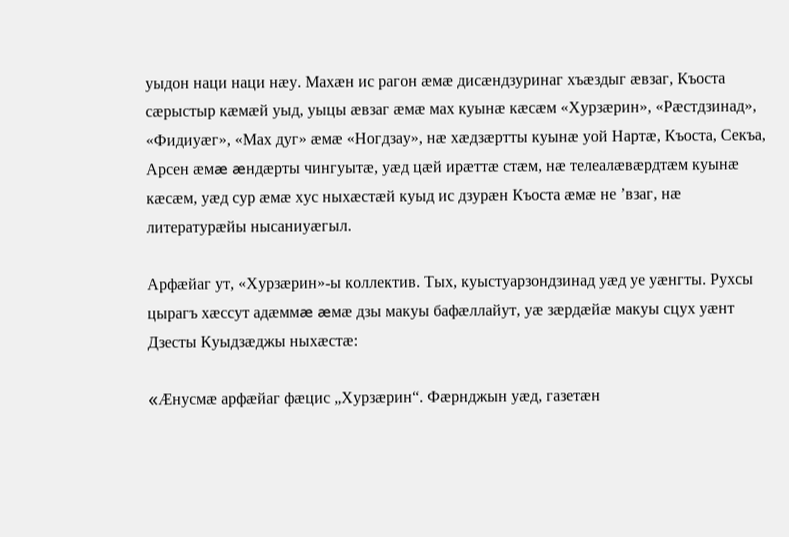уыдон наци наци нæу. Махæн ис рагон æмæ дисæндзуринаг хъæздыг æвзаг, Къоста сæрыстыр кæмæй уыд, уыцы æвзаг æмæ мах куынæ кæсæм «Хурзæрин», «Рæстдзинад», «Фидиуæг», «Мах дуг» æмæ «Ногдзау», нæ хæдзæртты куынæ уой Нартæ, Къоста, Секъа, Арсен æмæ æндæрты чингуытæ, уæд цæй ирæттæ стæм, нæ телеалæвæрдтæм куынæ кæсæм, уæд сур æмæ хус ныхæстæй куыд ис дзурæн Къоста æмæ не ’взаг, нæ литературæйы нысаниуæгыл.

Арфæйаг ут, «Хурзæрин»-ы коллектив. Тых, куыстуарзондзинад уæд уе уæнгты. Рухсы цырагъ хæссут адæммæ æмæ дзы макуы бафæллайут, уæ зæрдæйæ макуы сцух уæнт Дзесты Куыдзæджы ныхæстæ:

«Æнусмæ арфæйаг фæцис „Хурзæрин“. Фæрнджын уæд, газетæн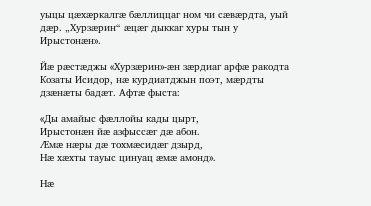уыцы цæхæркалгæ бæллиццаг ном чи сæвæрдта, уый дæр. „Хурзæрин“ æцæг дыккаг хуры тын у Ирыстонæн».

Йæ рæстæджы «Хурзæрин»-æн зæрдиаг арфæ ракодта Козаты Исидор, нæ курдиатджын поэт, мæрдты дзæнæты бадæт. Афтæ фыста:

«Ды амайыс фæллойы кады цырт,
Ирыстонæн йæ азфыссæг дæ абон.
Æмæ нæры дæ тохмæсидæг дзырд,
Нæ хæхты тауыс цинуац æмæ амонд».

Нæ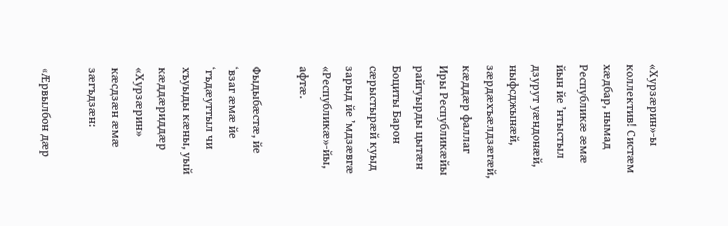«Хурзæрин»-ы коллектив! Систæм хæдбар, нымад Республикæ æмæ йын йе ’нтыстыл дзурут уæндонæй, ныфсджынæй, зæрдæхъæлдзæгæй, кæддæр фаллаг Иры Республикæйы райгуырды цытæн Боциты Барон сæрыстырæй куыд зарыд йе ’мдзæвгæ «Республикæ»-йы, афтæ.

Фыдыбæстæ, йе ʻвзаг æмæ йе ʻгъдæуттыл чи хъуыды кæны, уый кæддæриддæр «Хурзæрин» кæсдзæн æмæ зæгъдзæн:

«Æрвылбон дæр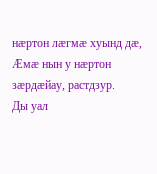нæртон лæгмæ хуынд дæ,
Æмæ нын у нæртон зæрдæйау, растдзур.
Ды уал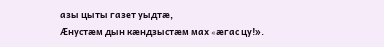азы цыты газет уыдтæ,
Æнустæм дын кæндзыстæм мах «æгас цу!».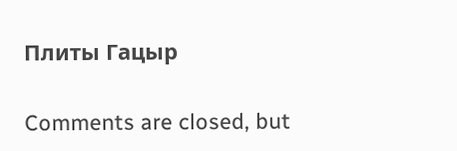Плиты Гацыр

Comments are closed, but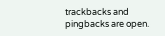trackbacks and pingbacks are open.